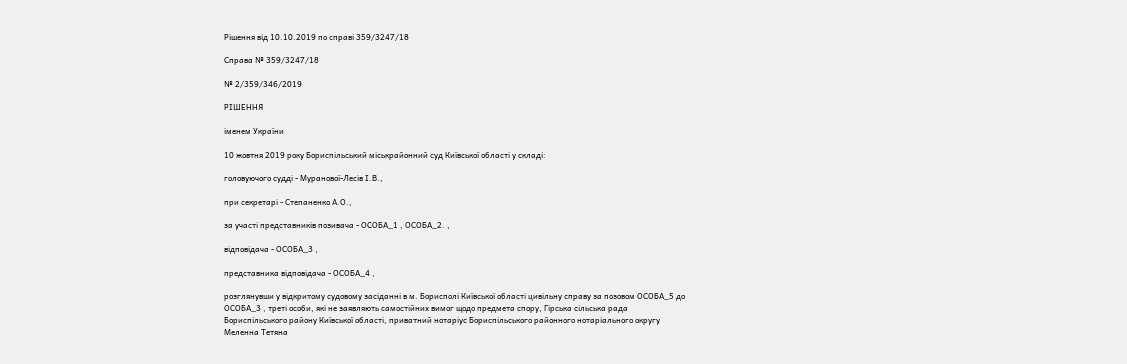Рішення від 10.10.2019 по справі 359/3247/18

Справа № 359/3247/18

№ 2/359/346/2019

РІШЕННЯ

іменем України

10 жовтня 2019 року Бориспільський міськрайонний суд Київської області у складі:

головуючого судді - Муранової-Лесів І.В.,

при секретарі - Степаненко А.О.,

за участі представників позивача - ОСОБА_1 , ОСОБА_2. ,

відповідача - ОСОБА_3 ,

представника відповідача - ОСОБА_4 ,

розглянувши у відкритому судовому засіданні в м. Борисполі Київської області цивільну справу за позовом ОСОБА_5 до ОСОБА_3 , треті особи, які не заявляють самостійних вимог щодо предмета спору, Гірська сільська рада Бориспільського району Київської області, приватний нотаріус Бориспільського районного нотаріального округу Меленна Тетяна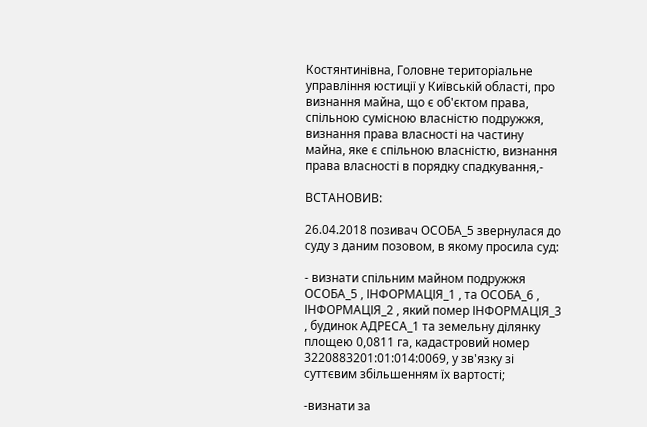Костянтинівна, Головне територіальне управління юстиції у Київській області, про визнання майна, що є об'єктом права, спільною сумісною власністю подружжя, визнання права власності на частину майна, яке є спільною власністю, визнання права власності в порядку спадкування,-

ВСТАНОВИВ:

26.04.2018 позивач ОСОБА_5 звернулася до суду з даним позовом, в якому просила суд:

- визнати спільним майном подружжя ОСОБА_5 , ІНФОРМАЦІЯ_1 , та ОСОБА_6 , ІНФОРМАЦІЯ_2 , який помер ІНФОРМАЦІЯ_3 , будинок АДРЕСА_1 та земельну ділянку площею 0,0811 га, кадастровий номер 3220883201:01:014:0069, у зв'язку зі суттєвим збільшенням їх вартості;

-визнати за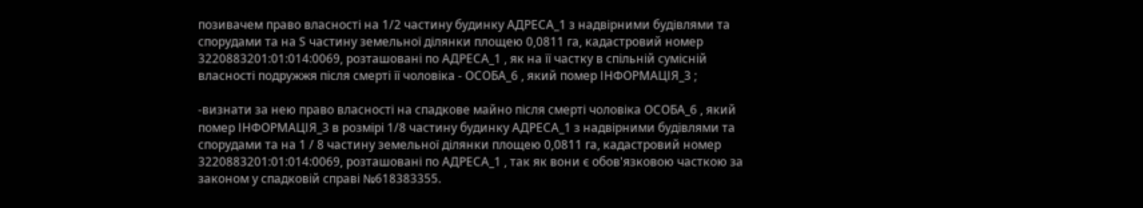позивачем право власності на 1/2 частину будинку АДРЕСА_1 з надвірними будівлями та спорудами та на Ѕ частину земельної ділянки площею 0,0811 га, кадастровий номер 3220883201:01:014:0069, розташовані по АДРЕСА_1 , як на її частку в спільній сумісній власності подружжя після смерті її чоловіка - ОСОБА_6 , який помер ІНФОРМАЦІЯ_3 ;

-визнати за нею право власності на спадкове майно після смерті чоловіка ОСОБА_6 , який помер ІНФОРМАЦІЯ_3 в розмірі 1/8 частину будинку АДРЕСА_1 з надвірними будівлями та спорудами та на 1 / 8 частину земельної ділянки площею 0,0811 га, кадастровий номер 3220883201:01:014:0069, розташовані по АДРЕСА_1 , так як вони є обов'язковою часткою за законом у спадковій справі №618383355.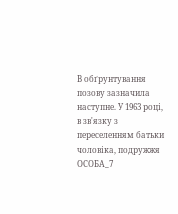В обґрунтування позову зазначила наступне. У 1963 році, в зв'язку з переселенням батьки чоловіка, подружжя ОСОБА_7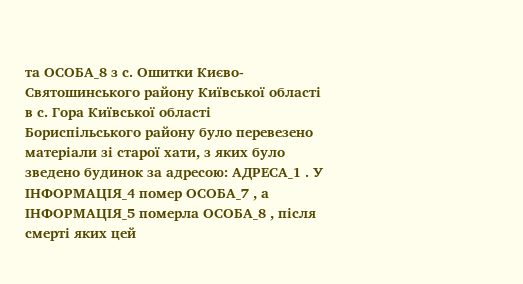та ОСОБА_8 з с. Ошитки Києво- Святошинського району Київської області в с. Гора Київської області Бориспільського району було перевезено матеріали зі старої хати, з яких було зведено будинок за адресою: АДРЕСА_1 . У ІНФОРМАЦІЯ_4 помер ОСОБА_7 , а ІНФОРМАЦІЯ_5 померла ОСОБА_8 , після смерті яких цей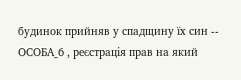будинок прийняв у спадщину їх син -- ОСОБА_6 , реєстрація прав на який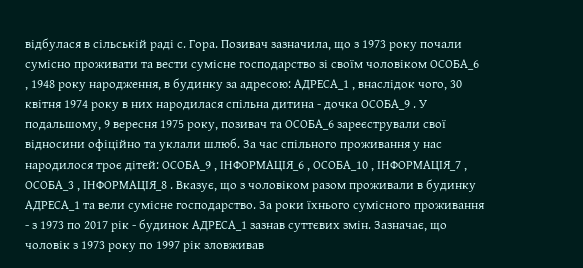відбулася в сільській раді с. Гора. Позивач зазначила, що з 1973 року почали сумісно проживати та вести сумісне господарство зі своїм чоловіком ОСОБА_6 , 1948 року народження, в будинку за адресою: АДРЕСА_1 , внаслідок чого, 30 квітня 1974 року в них народилася спільна дитина - дочка ОСОБА_9 . У подальшому, 9 вересня 1975 року, позивач та ОСОБА_6 зареєстрували свої відносини офіційно та уклали шлюб. За час спільного проживання у нас народилося троє дітей: ОСОБА_9 , ІНФОРМАЦІЯ_6 , ОСОБА_10 , ІНФОРМАЦІЯ_7 , ОСОБА_3 , ІНФОРМАЦІЯ_8 . Вказує, що з чоловіком разом проживали в будинку АДРЕСА_1 та вели сумісне господарство. За роки їхнього сумісного проживання - з 1973 по 2017 рік - будинок АДРЕСА_1 зазнав суттєвих змін. Зазначає, що чоловік з 1973 року по 1997 рік зловживав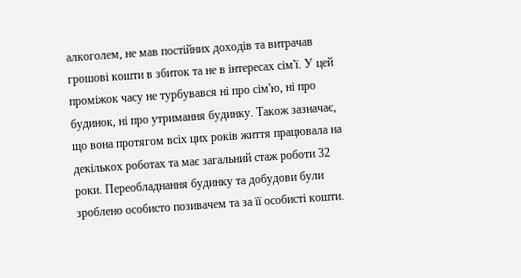алкоголем, не мав постійних доходів та витрачав грошові кошти в збиток та не в інтересах сім'ї. У цей проміжок часу не турбувався ні про сім'ю, ні про будинок, ні про утримання будинку. Також зазначає, що вона протягом всіх цих років життя працювала на декількох роботах та має загальний стаж роботи 32 роки. Переобладнання будинку та добудови були зроблено особисто позивачем та за її особисті кошти.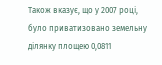Також вказує, що у 2007 році, було приватизовано земельну ділянку площею 0,0811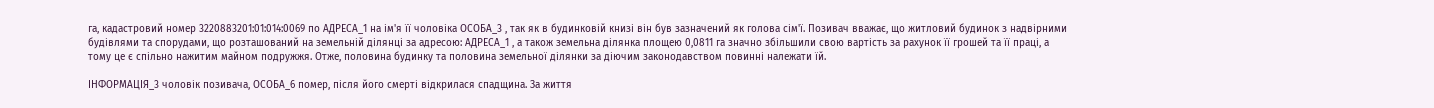га, кадастровий номер 3220883201:01:014:0069 по АДРЕСА_1 на ім'я її чоловіка ОСОБА_3 , так як в будинковій книзі він був зазначений як голова сім'ї. Позивач вважає, що житловий будинок з надвірними будівлями та спорудами, що розташований на земельній ділянці за адресою: АДРЕСА_1 , а також земельна ділянка площею 0,0811 га значно збільшили свою вартість за рахунок її грошей та її праці, а тому це є спільно нажитим майном подружжя. Отже, половина будинку та половина земельної ділянки за діючим законодавством повинні належати їй.

ІНФОРМАЦІЯ_3 чоловік позивача, ОСОБА_6 помер, після його смерті відкрилася спадщина. За життя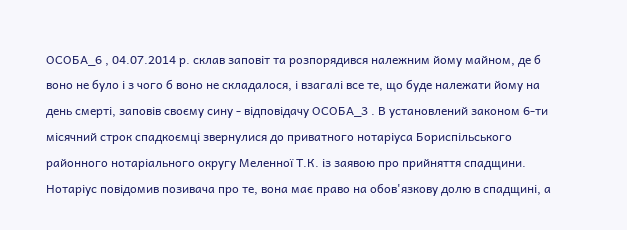ОСОБА_6 , 04.07.2014 р. склав заповіт та розпорядився належним йому майном, де б воно не було і з чого б воно не складалося, і взагалі все те, що буде належати йому на день смерті, заповів своєму сину - відповідачу ОСОБА_3 . В установлений законом 6-ти місячний строк спадкоємці звернулися до приватного нотаріуса Бориспільського районного нотаріального округу Меленної Т.К. із заявою про прийняття спадщини. Нотаріус повідомив позивача про те, вона має право на обов'язкову долю в спадщині, а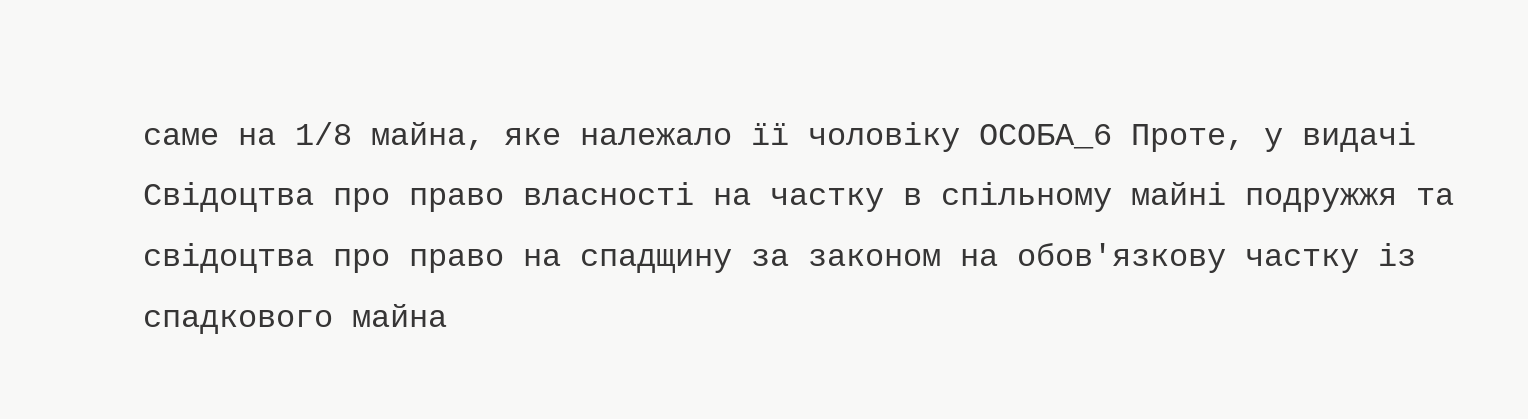саме на 1/8 майна, яке належало її чоловіку ОСОБА_6 Проте, у видачі Свідоцтва про право власності на частку в спільному майні подружжя та свідоцтва про право на спадщину за законом на обов'язкову частку із спадкового майна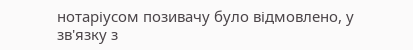нотаріусом позивачу було відмовлено, у зв'язку з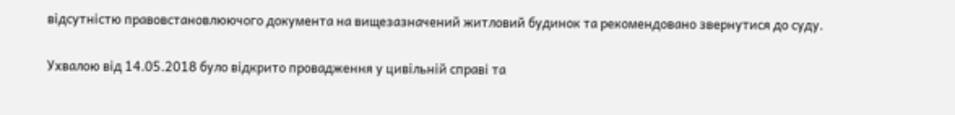відсутністю правовстановлюючого документа на вищезазначений житловий будинок та рекомендовано звернутися до суду.

Ухвалою від 14.05.2018 було відкрито провадження у цивільній справі та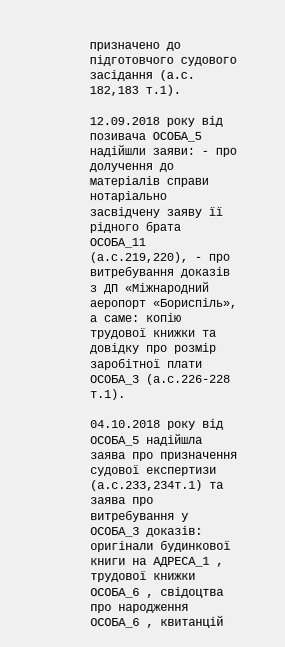призначено до підготовчого судового засідання (а.с. 182,183 т.1).

12.09.2018 року від позивача ОСОБА_5 надійшли заяви: - про долучення до матеріалів справи нотаріально засвідчену заяву її рідного брата ОСОБА_11 (а.с.219,220), - про витребування доказів з ДП «Міжнародний аеропорт «Бориспіль», а саме: копію трудової книжки та довідку про розмір заробітної плати ОСОБА_3 (а.с.226-228 т.1).

04.10.2018 року від ОСОБА_5 надійшла заява про призначення судової експертизи (а.с.233,234т.1) та заява про витребування у ОСОБА_3 доказів: оригінали будинкової книги на АДРЕСА_1 , трудової книжки ОСОБА_6 , свідоцтва про народження ОСОБА_6 , квитанцій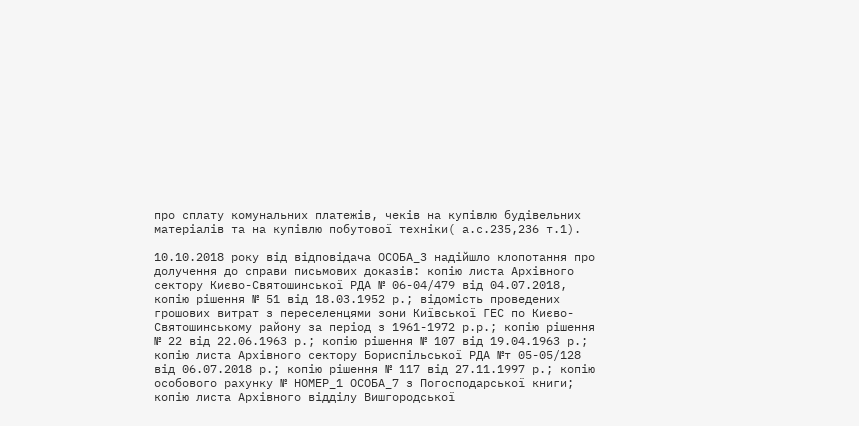про сплату комунальних платежів, чеків на купівлю будівельних матеріалів та на купівлю побутової техніки( а.с.235,236 т.1).

10.10.2018 року від відповідача ОСОБА_3 надійшло клопотання про долучення до справи письмових доказів: копію листа Архівного сектору Києво-Святошинської РДА № 06-04/479 від 04.07.2018, копію рішення № 51 від 18.03.1952 р.; відомість проведених грошових витрат з переселенцями зони Київської ГЕС по Києво- Святошинському району за період з 1961-1972 р.р.; копію рішення № 22 від 22.06.1963 р.; копію рішення № 107 від 19.04.1963 р.; копію листа Архівного сектору Бориспільської РДА №т 05-05/128 від 06.07.2018 р.; копію рішення № 117 від 27.11.1997 р.; копію особового рахунку № НОМЕР_1 ОСОБА_7 з Погосподарської книги; копію листа Архівного відділу Вишгородської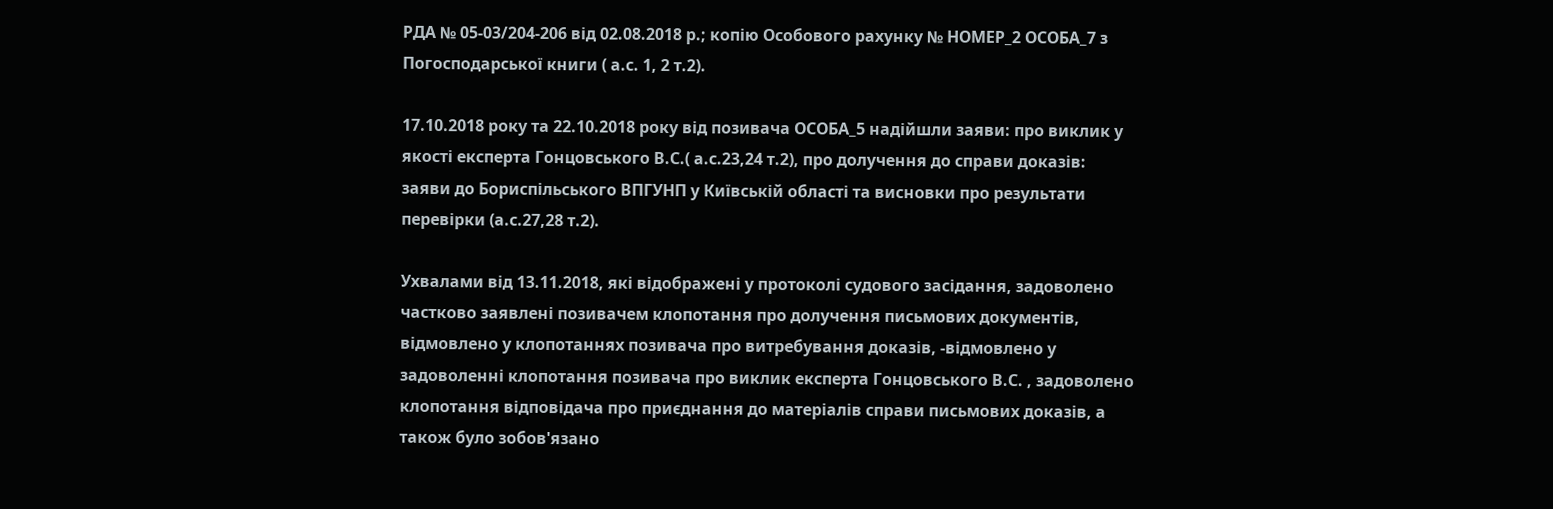РДА № 05-03/204-206 від 02.08.2018 р.; копію Особового рахунку № НОМЕР_2 ОСОБА_7 з Погосподарської книги ( а.с. 1, 2 т.2).

17.10.2018 року та 22.10.2018 року від позивача ОСОБА_5 надійшли заяви: про виклик у якості експерта Гонцовського В.С.( а.с.23,24 т.2), про долучення до справи доказів: заяви до Бориспільського ВПГУНП у Київській області та висновки про результати перевірки (а.с.27,28 т.2).

Ухвалами від 13.11.2018, які відображені у протоколі судового засідання, задоволено частково заявлені позивачем клопотання про долучення письмових документів, відмовлено у клопотаннях позивача про витребування доказів, -відмовлено у задоволенні клопотання позивача про виклик експерта Гонцовського В.С. , задоволено клопотання відповідача про приєднання до матеріалів справи письмових доказів, а також було зобов'язано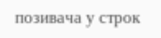позивача у строк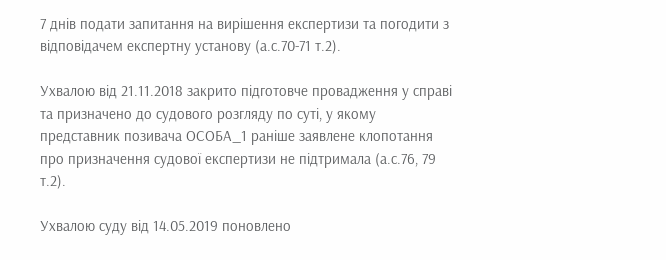7 днів подати запитання на вирішення експертизи та погодити з відповідачем експертну установу (а.с.70-71 т.2).

Ухвалою від 21.11.2018 закрито підготовче провадження у справі та призначено до судового розгляду по суті, у якому представник позивача ОСОБА_1 раніше заявлене клопотання про призначення судової експертизи не підтримала (а.с.76, 79 т.2).

Ухвалою суду від 14.05.2019 поновлено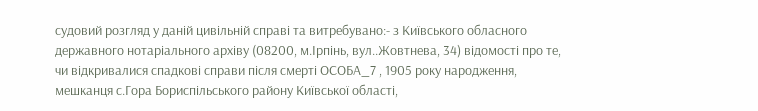судовий розгляд у даній цивільній справі та витребувано:- з Київського обласного державного нотаріального архіву (08200, м.Ірпінь, вул..Жовтнева, 34) відомості про те, чи відкривалися спадкові справи після смерті ОСОБА_7 , 1905 року народження, мешканця с.Гора Бориспільського району Київської області,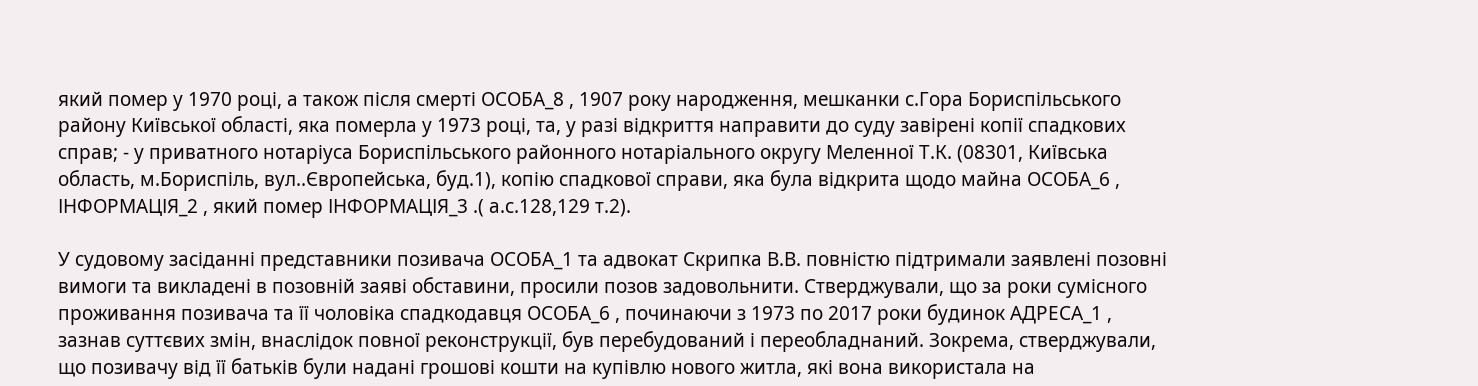який помер у 1970 році, а також після смерті ОСОБА_8 , 1907 року народження, мешканки с.Гора Бориспільського району Київської області, яка померла у 1973 році, та, у разі відкриття направити до суду завірені копії спадкових справ; - у приватного нотаріуса Бориспільського районного нотаріального округу Меленної Т.К. (08301, Київська область, м.Бориспіль, вул..Європейська, буд.1), копію спадкової справи, яка була відкрита щодо майна ОСОБА_6 , ІНФОРМАЦІЯ_2 , який помер ІНФОРМАЦІЯ_3 .( а.с.128,129 т.2).

У судовому засіданні представники позивача ОСОБА_1 та адвокат Скрипка В.В. повністю підтримали заявлені позовні вимоги та викладені в позовній заяві обставини, просили позов задовольнити. Стверджували, що за роки сумісного проживання позивача та її чоловіка спадкодавця ОСОБА_6 , починаючи з 1973 по 2017 роки будинок АДРЕСА_1 , зазнав суттєвих змін, внаслідок повної реконструкції, був перебудований і переобладнаний. Зокрема, стверджували, що позивачу від її батьків були надані грошові кошти на купівлю нового житла, які вона використала на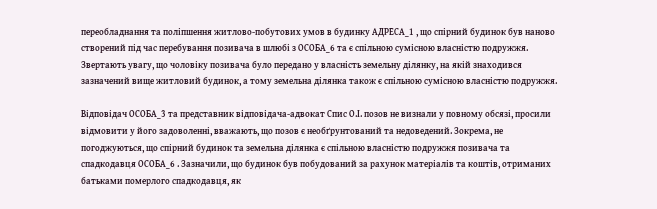переобладнання та поліпшення житлово-побутових умов в будинку АДРЕСА_1 , що спірний будинок був наново створений під час перебування позивача в шлюбі з ОСОБА_6 та є спільною сумісною власністю подружжя. Звертають увагу, що чоловіку позивача було передано у власність земельну ділянку, на якій знаходився зазначений вище житловий будинок, а тому земельна ділянка також є спільною сумісною власністю подружжя.

Відповідач ОСОБА_3 та представник відповідача-адвокат Спис О.І. позов не визнали у повному обсязі, просили відмовити у його задоволенні, вважають, що позов є необґрунтований та недоведений. Зокрема, не погоджуються, що спірний будинок та земельна ділянка є спільною власністю подружжя позивача та спадкодавця ОСОБА_6 . Зазначили, що будинок був побудований за рахунок матеріалів та коштів, отриманих батьками померлого спадкодавця, як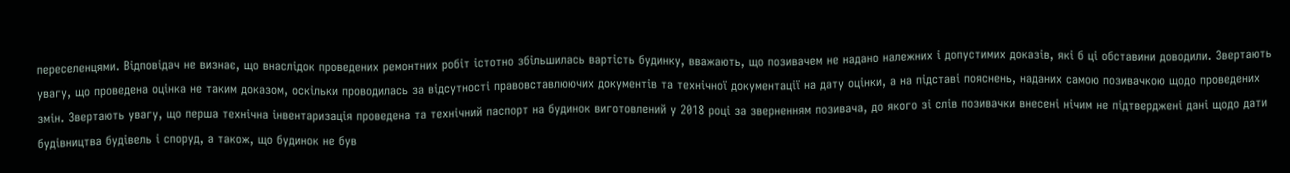переселенцями. Відповідач не визнає, що внаслідок проведених ремонтних робіт істотно збільшилась вартість будинку, вважають, що позивачем не надано належних і допустимих доказів, які б ці обставини доводили. Звертають увагу, що проведена оцінка не таким доказом, оскільки проводилась за відсутності правовставлюючих документів та технічної документації на дату оцінки, а на підставі пояснень, наданих самою позивачкою щодо проведених змін. Звертають увагу, що перша технічна інвентаризація проведена та технічний паспорт на будинок виготовлений у 2018 році за зверненням позивача, до якого зі слів позивачки внесені нічим не підтверджені дані щодо дати будівництва будівель і споруд, а також, що будинок не був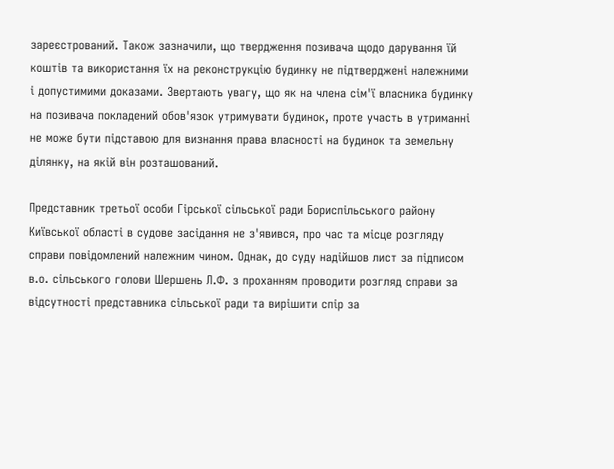зареєстрований. Також зазначили, що твердження позивача щодо дарування їй коштів та використання їх на реконструкцію будинку не підтверджені належними і допустимими доказами. Звертають увагу, що як на члена сім'ї власника будинку на позивача покладений обов'язок утримувати будинок, проте участь в утриманні не може бути підставою для визнання права власності на будинок та земельну ділянку, на якій він розташований.

Представник третьої особи Гірської сільської ради Бориспільського району Київської області в судове засідання не з'явився, про час та місце розгляду справи повідомлений належним чином. Однак, до суду надійшов лист за підписом в.о. сільського голови Шершень Л.Ф. з проханням проводити розгляд справи за відсутності представника сільської ради та вирішити спір за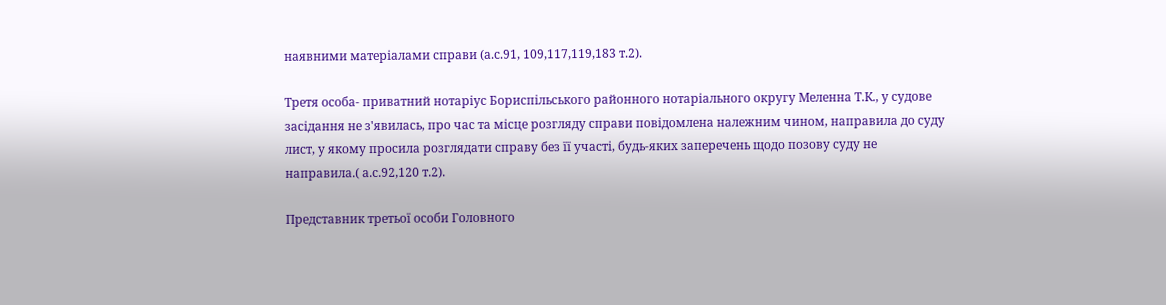наявними матеріалами справи (а.с.91, 109,117,119,183 т.2).

Третя особа- приватний нотаріус Бориспільського районного нотаріального округу Меленна Т.К., у судове засідання не з'явилась, про час та місце розгляду справи повідомлена належним чином, направила до суду лист, у якому просила розглядати справу без її участі, будь-яких заперечень щодо позову суду не направила.( а.с.92,120 т.2).

Представник третьої особи Головного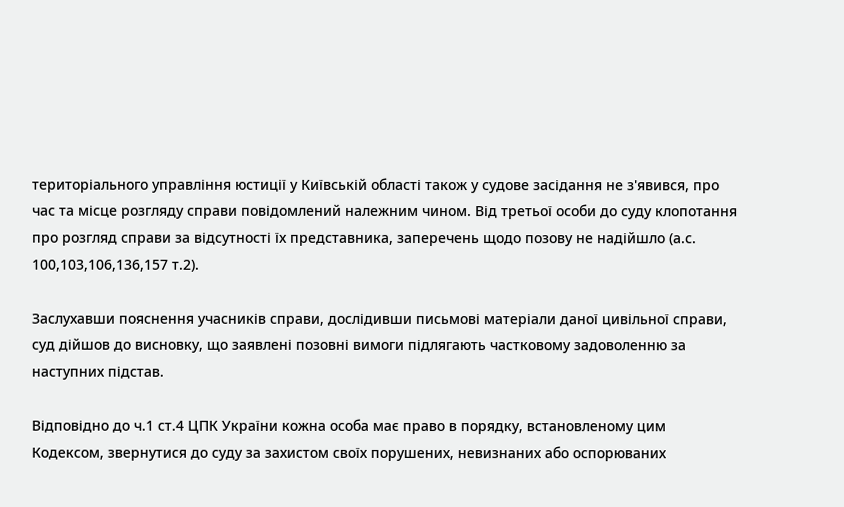територіального управління юстиції у Київській області також у судове засідання не з'явився, про час та місце розгляду справи повідомлений належним чином. Від третьої особи до суду клопотання про розгляд справи за відсутності їх представника, заперечень щодо позову не надійшло (а.с. 100,103,106,136,157 т.2).

Заслухавши пояснення учасників справи, дослідивши письмові матеріали даної цивільної справи, суд дійшов до висновку, що заявлені позовні вимоги підлягають частковому задоволенню за наступних підстав.

Відповідно до ч.1 ст.4 ЦПК України кожна особа має право в порядку, встановленому цим Кодексом, звернутися до суду за захистом своїх порушених, невизнаних або оспорюваних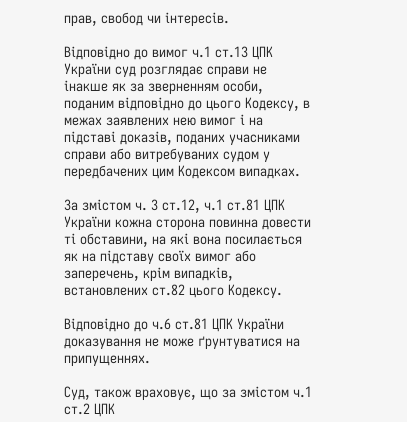прав, свобод чи інтересів.

Відповідно до вимог ч.1 ст.13 ЦПК України суд розглядає справи не інакше як за зверненням особи, поданим відповідно до цього Кодексу, в межах заявлених нею вимог і на підставі доказів, поданих учасниками справи або витребуваних судом у передбачених цим Кодексом випадках.

За змістом ч. 3 ст.12, ч.1 ст.81 ЦПК України кожна сторона повинна довести ті обставини, на які вона посилається як на підставу своїх вимог або заперечень, крім випадків, встановлених ст.82 цього Кодексу.

Відповідно до ч.6 ст.81 ЦПК України доказування не може ґрунтуватися на припущеннях.

Суд, також враховує, що за змістом ч.1 ст.2 ЦПК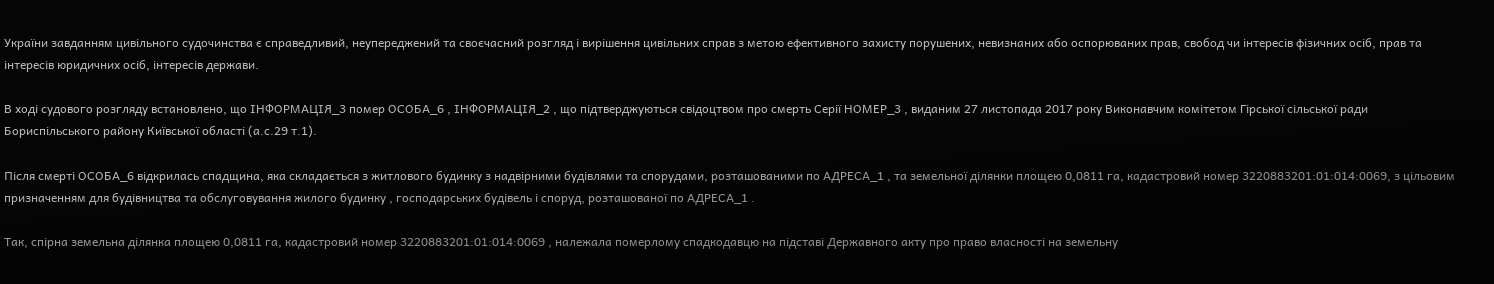України завданням цивільного судочинства є справедливий, неупереджений та своєчасний розгляд і вирішення цивільних справ з метою ефективного захисту порушених, невизнаних або оспорюваних прав, свобод чи інтересів фізичних осіб, прав та інтересів юридичних осіб, інтересів держави.

В ході судового розгляду встановлено, що ІНФОРМАЦІЯ_3 помер ОСОБА_6 , ІНФОРМАЦІЯ_2 , що підтверджуються свідоцтвом про смерть Серії НОМЕР_3 , виданим 27 листопада 2017 року Виконавчим комітетом Гірської сільської ради Бориспільського району Київської області (а.с.29 т.1).

Після смерті ОСОБА_6 відкрилась спадщина, яка складається з житлового будинку з надвірними будівлями та спорудами, розташованими по АДРЕСА_1 , та земельної ділянки площею 0,0811 га, кадастровий номер 3220883201:01:014:0069, з цільовим призначенням для будівництва та обслуговування жилого будинку , господарських будівель і споруд, розташованої по АДРЕСА_1 .

Так, спірна земельна ділянка площею 0,0811 га, кадастровий номер 3220883201:01:014:0069 , належала померлому спадкодавцю на підставі Державного акту про право власності на земельну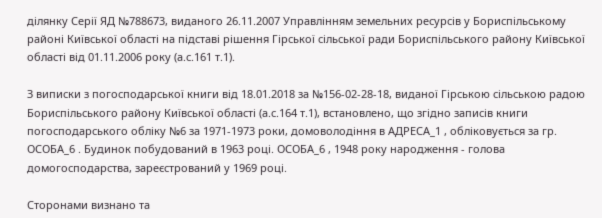ділянку Серії ЯД №788673, виданого 26.11.2007 Управлінням земельних ресурсів у Бориспільському районі Київської області на підставі рішення Гірської сільської ради Бориспільського району Київської області від 01.11.2006 року (а.с.161 т.1).

З виписки з погосподарської книги від 18.01.2018 за №156-02-28-18, виданої Гірською сільською радою Бориспільського району Київської області (а.с.164 т.1), встановлено, що згідно записів книги погосподарського обліку №6 за 1971-1973 роки, домоволодіння в АДРЕСА_1 , обліковується за гр. ОСОБА_6 . Будинок побудований в 1963 році. ОСОБА_6 , 1948 року народження - голова домогосподарства, зареєстрований у 1969 році.

Сторонами визнано та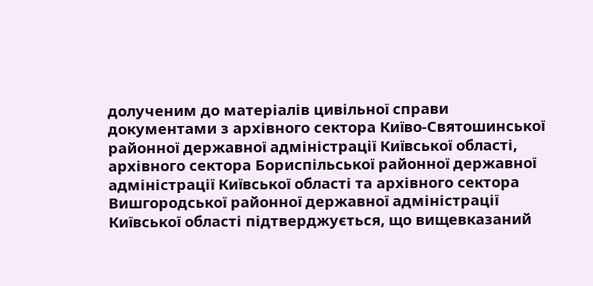долученим до матеріалів цивільної справи документами з архівного сектора Київо-Святошинської районної державної адміністрації Київської області, архівного сектора Бориспільської районної державної адміністрації Київської області та архівного сектора Вишгородської районної державної адміністрації Київської області підтверджується, що вищевказаний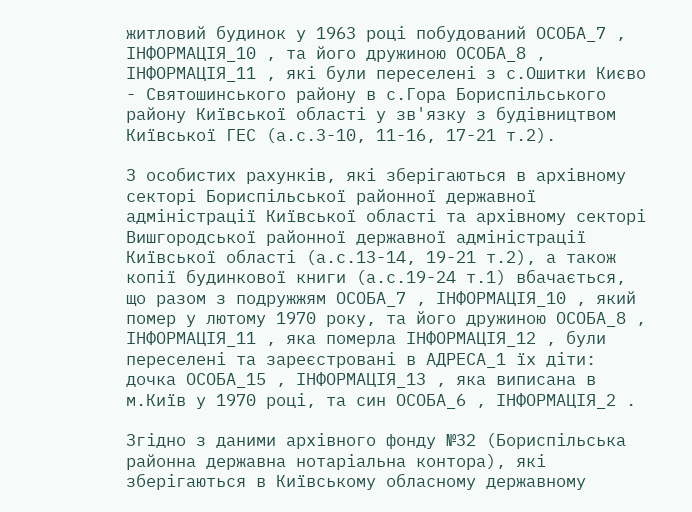житловий будинок у 1963 році побудований ОСОБА_7 , ІНФОРМАЦІЯ_10 , та його дружиною ОСОБА_8 , ІНФОРМАЦІЯ_11 , які були переселені з с.Ошитки Києво - Святошинського району в с.Гора Бориспільського району Київської області у зв'язку з будівництвом Київської ГЕС (а.с.3-10, 11-16, 17-21 т.2).

З особистих рахунків, які зберігаються в архівному секторі Бориспільської районної державної адміністрації Київської області та архівному секторі Вишгородської районної державної адміністрації Київської області (а.с.13-14, 19-21 т.2), а також копії будинкової книги (а.с.19-24 т.1) вбачається, що разом з подружжям ОСОБА_7 , ІНФОРМАЦІЯ_10 , який помер у лютому 1970 року, та його дружиною ОСОБА_8 , ІНФОРМАЦІЯ_11 , яка померла ІНФОРМАЦІЯ_12 , були переселені та зареєстровані в АДРЕСА_1 їх діти: дочка ОСОБА_15 , ІНФОРМАЦІЯ_13 , яка виписана в м.Київ у 1970 році, та син ОСОБА_6 , ІНФОРМАЦІЯ_2 .

Згідно з даними архівного фонду №32 (Бориспільська районна державна нотаріальна контора), які зберігаються в Київському обласному державному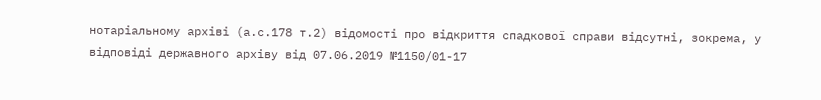нотаріальному архіві (а.с.178 т.2) відомості про відкриття спадкової справи відсутні, зокрема, у відповіді державного архіву від 07.06.2019 №1150/01-17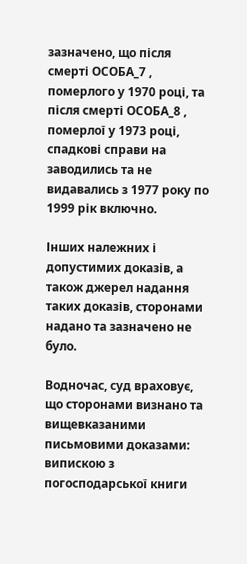зазначено, що після смерті ОСОБА_7 , померлого у 1970 році, та після смерті ОСОБА_8 , померлої у 1973 році, спадкові справи на заводились та не видавались з 1977 року по 1999 рік включно.

Інших належних і допустимих доказів, а також джерел надання таких доказів, сторонами надано та зазначено не було.

Водночас, суд враховує, що сторонами визнано та вищевказаними письмовими доказами: випискою з погосподарської книги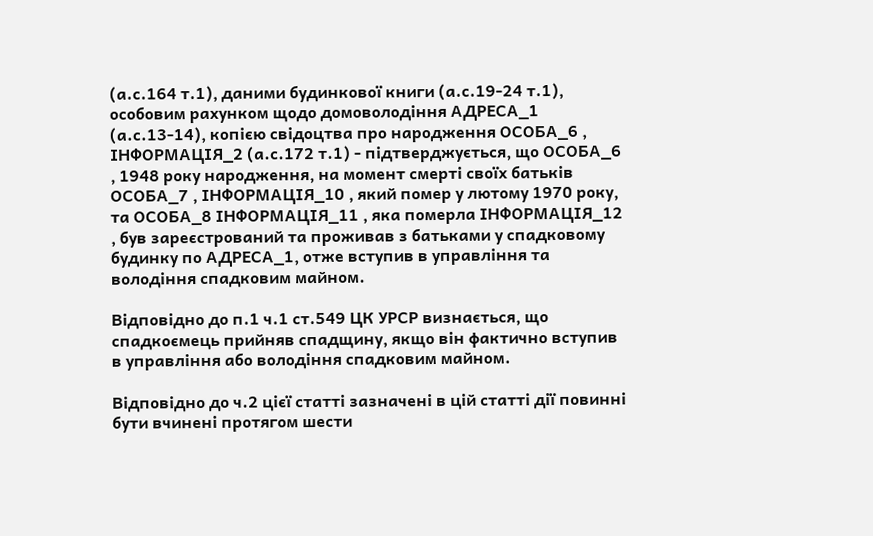(а.с.164 т.1), даними будинкової книги (а.с.19-24 т.1), особовим рахунком щодо домоволодіння АДРЕСА_1 (а.с.13-14), копією свідоцтва про народження ОСОБА_6 , ІНФОРМАЦІЯ_2 (а.с.172 т.1) - підтверджується, що ОСОБА_6 , 1948 року народження, на момент смерті своїх батьків ОСОБА_7 , ІНФОРМАЦІЯ_10 , який помер у лютому 1970 року, та ОСОБА_8 ІНФОРМАЦІЯ_11 , яка померла ІНФОРМАЦІЯ_12 , був зареєстрований та проживав з батьками у спадковому будинку по АДРЕСА_1, отже вступив в управління та володіння спадковим майном.

Відповідно до п.1 ч.1 ст.549 ЦК УРСР визнається, що спадкоємець прийняв спадщину, якщо він фактично вступив в управління або володіння спадковим майном.

Відповідно до ч.2 цієї статті зазначені в цій статті дії повинні бути вчинені протягом шести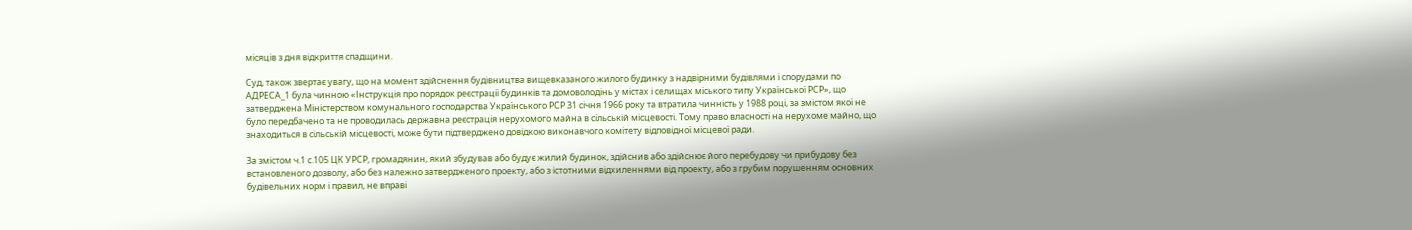місяців з дня відкриття спадщини.

Суд, також звертає увагу, що на момент здійснення будівництва вищевказаного жилого будинку з надвірними будівлями і спорудами по АДРЕСА_1 була чинною «Інструкція про порядок реєстрації будинків та домоволодінь у містах і селищах міського типу Української РСР», що затверджена Міністерством комунального господарства Українського РСР 31 січня 1966 року та втратила чинність у 1988 році, за змістом якої не було передбачено та не проводилась державна реєстрація нерухомого майна в сільській місцевості. Тому право власності на нерухоме майно, що знаходиться в сільській місцевості, може бути підтверджено довідкою виконавчого комітету відповідної місцевої ради.

За змістом ч.1 с.105 ЦК УРСР, громадянин, який збудував або будує жилий будинок, здійснив або здійснює його перебудову чи прибудову без встановленого дозволу, або без належно затвердженого проекту, або з істотними відхиленнями від проекту, або з грубим порушенням основних будівельних норм і правил, не вправі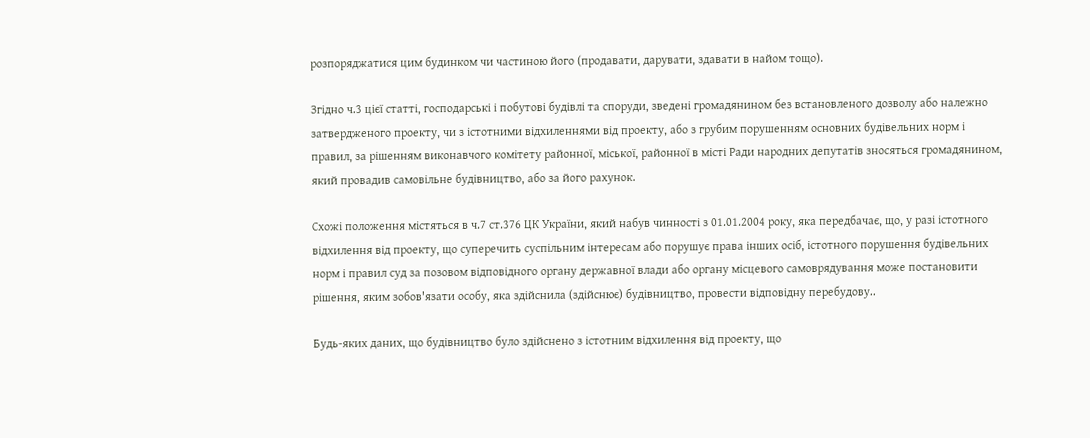розпоряджатися цим будинком чи частиною його (продавати, дарувати, здавати в найом тощо).

Згідно ч.3 цієї статті, господарські і побутові будівлі та споруди, зведені громадянином без встановленого дозволу або належно затвердженого проекту, чи з істотними відхиленнями від проекту, або з грубим порушенням основних будівельних норм і правил, за рішенням виконавчого комітету районної, міської, районної в місті Ради народних депутатів зносяться громадянином, який провадив самовільне будівництво, або за його рахунок.

Схожі положення містяться в ч.7 ст.376 ЦК України, який набув чинності з 01.01.2004 року, яка передбачає, що, у разі істотного відхилення від проекту, що суперечить суспільним інтересам або порушує права інших осіб, істотного порушення будівельних норм і правил суд за позовом відповідного органу державної влади або органу місцевого самоврядування може постановити рішення, яким зобов'язати особу, яка здійснила (здійснює) будівництво, провести відповідну перебудову..

Будь-яких даних, що будівництво було здійснено з істотним відхилення від проекту, що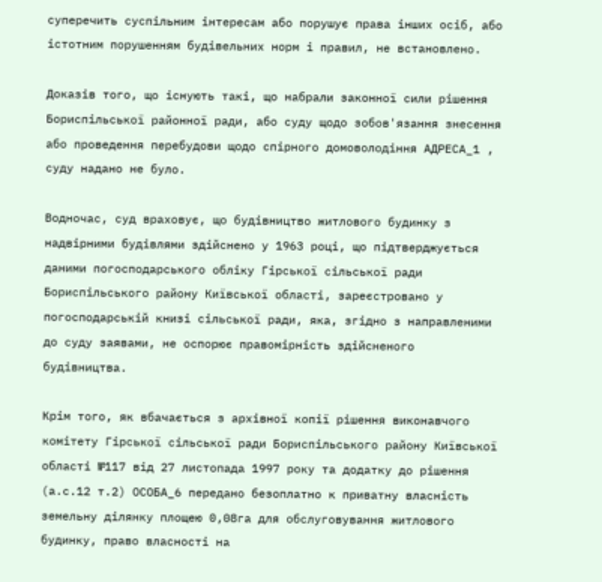суперечить суспільним інтересам або порушує права інших осіб, або істотним порушенням будівельних норм і правил, не встановлено.

Доказів того, що існують такі, що набрали законної сили рішення Бориспільської районної ради, або суду щодо зобов'язання знесення або проведення перебудови щодо спірного домоволодіння АДРЕСА_1 , суду надано не було.

Водночас, суд враховує, що будівництво житлового будинку з надвірними будівлями здійснено у 1963 році, що підтверджується даними погосподарського обліку Гірської сільської ради Бориспільського району Київської області, зареєстровано у погосподарській книзі сільської ради, яка, згідно з направленими до суду заявами, не оспорює правомірність здійсненого будівництва.

Крім того, як вбачається з архівної копії рішення виконавчого комітету Гірської сільської ради Бориспільського району Київської області №117 від 27 листопада 1997 року та додатку до рішення (а.с.12 т.2) ОСОБА_6 передано безоплатно к приватну власність земельну ділянку площею 0,08га для обслуговування житлового будинку, право власності на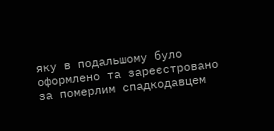яку в подальшому було оформлено та зареєстровано за померлим спадкодавцем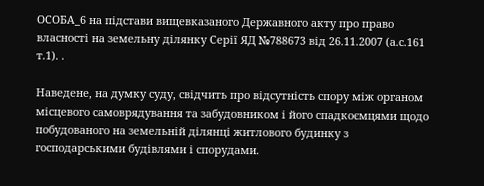ОСОБА_6 на підстави вищевказаного Державного акту про право власності на земельну ділянку Серії ЯД №788673 від 26.11.2007 (а.с.161 т.1). .

Наведене, на думку суду, свідчить про відсутність спору між органом місцевого самоврядування та забудовником і його спадкоємцями щодо побудованого на земельній ділянці житлового будинку з господарськими будівлями і спорудами.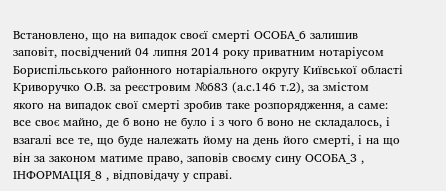Встановлено, що на випадок своєї смерті ОСОБА_6 залишив заповіт, посвідчений 04 липня 2014 року приватним нотаріусом Бориспільського районного нотаріального округу Київської області Криворучко О.В. за реєстровим №683 (а.с.146 т.2), за змістом якого на випадок свої смерті зробив таке розпорядження, а саме: все своє майно, де б воно не було і з чого б воно не складалось, і взагалі все те, що буде належать йому на день його смерті, і на що він за законом матиме право, заповів своєму сину ОСОБА_3 , ІНФОРМАЦІЯ_8 , відповідачу у справі.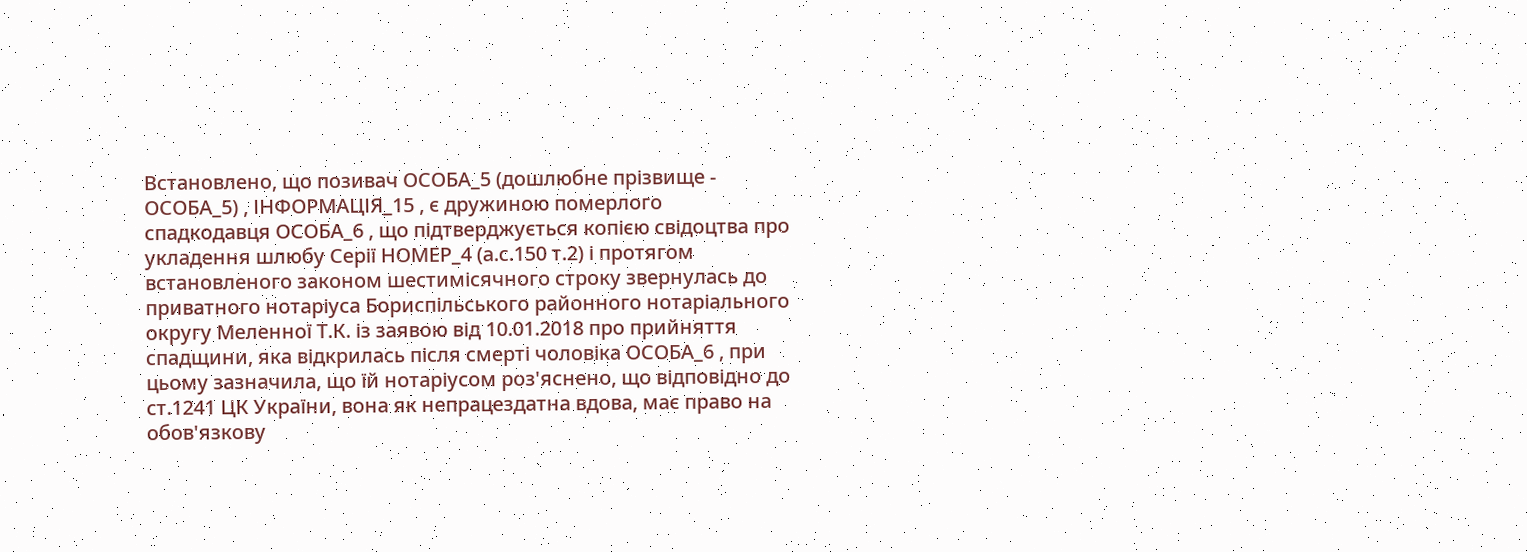Встановлено, що позивач ОСОБА_5 (дошлюбне прізвище - ОСОБА_5) , ІНФОРМАЦІЯ_15 , є дружиною померлого спадкодавця ОСОБА_6 , що підтверджується копією свідоцтва про укладення шлюбу Серії НОМЕР_4 (а.с.150 т.2) і протягом встановленого законом шестимісячного строку звернулась до приватного нотаріуса Бориспільського районного нотаріального округу Меленної Т.К. із заявою від 10.01.2018 про прийняття спадщини, яка відкрилась після смерті чоловіка ОСОБА_6 , при цьому зазначила, що їй нотаріусом роз'яснено, що відповідно до ст.1241 ЦК України, вона як непрацездатна вдова, має право на обов'язкову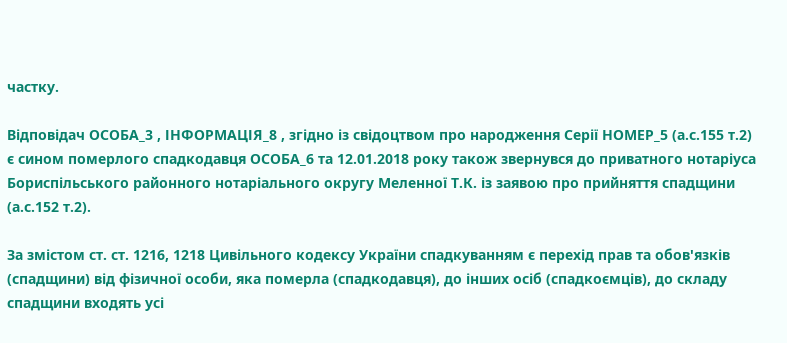частку.

Відповідач ОСОБА_3 , ІНФОРМАЦІЯ_8 , згідно із свідоцтвом про народження Серії НОМЕР_5 (а.с.155 т.2) є сином померлого спадкодавця ОСОБА_6 та 12.01.2018 року також звернувся до приватного нотаріуса Бориспільського районного нотаріального округу Меленної Т.К. із заявою про прийняття спадщини (а.с.152 т.2).

За змістом ст. ст. 1216, 1218 Цивільного кодексу України спадкуванням є перехід прав та обов'язків (спадщини) від фізичної особи, яка померла (спадкодавця), до інших осіб (спадкоємців), до складу спадщини входять усі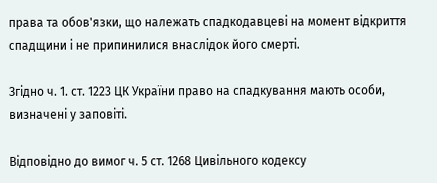права та обов'язки, що належать спадкодавцеві на момент відкриття спадщини і не припинилися внаслідок його смерті.

Згідно ч. 1. ст. 1223 ЦК України право на спадкування мають особи, визначені у заповіті.

Відповідно до вимог ч. 5 ст. 1268 Цивільного кодексу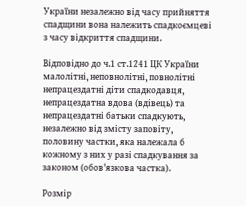України незалежно від часу прийняття спадщини вона належить спадкоємцеві з часу відкриття спадщини.

Відповідно до ч.1 ст.1241 ЦК України малолітні, неповнолітні, повнолітні непрацездатні діти спадкодавця, непрацездатна вдова (вдівець) та непрацездатні батьки спадкують, незалежно від змісту заповіту, половину частки, яка належала б кожному з них у разі спадкування за законом (обов'язкова частка).

Розмір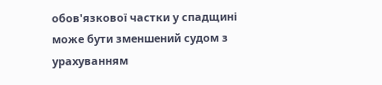обов'язкової частки у спадщині може бути зменшений судом з урахуванням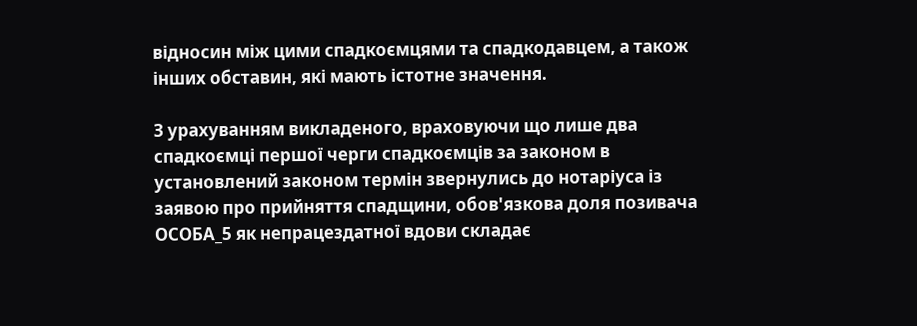відносин між цими спадкоємцями та спадкодавцем, а також інших обставин, які мають істотне значення.

З урахуванням викладеного, враховуючи що лише два спадкоємці першої черги спадкоємців за законом в установлений законом термін звернулись до нотаріуса із заявою про прийняття спадщини, обов'язкова доля позивача ОСОБА_5 як непрацездатної вдови складає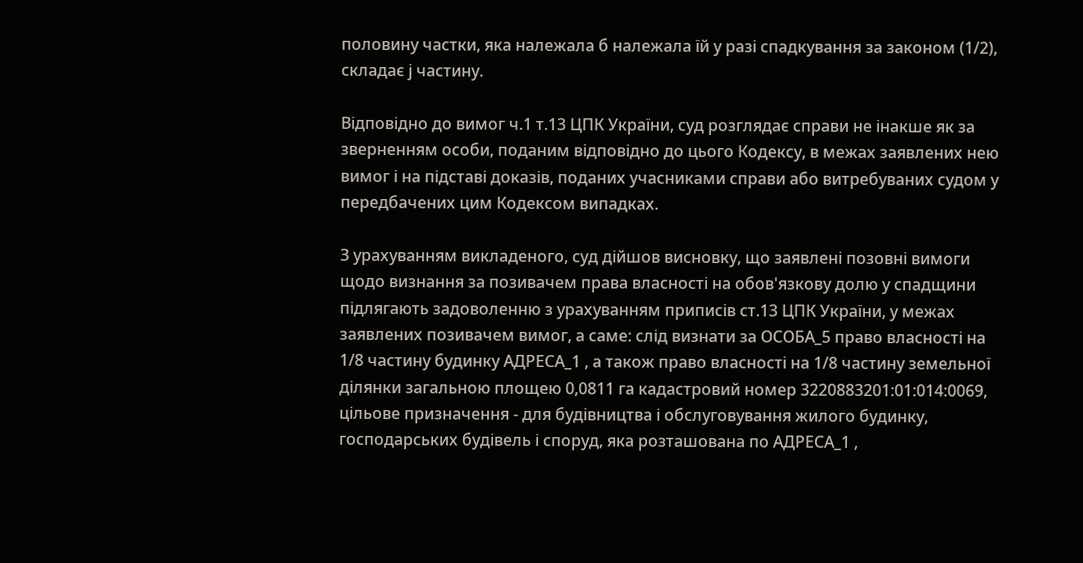половину частки, яка належала б належала їй у разі спадкування за законом (1/2), складає ј частину.

Відповідно до вимог ч.1 т.13 ЦПК України, суд розглядає справи не інакше як за зверненням особи, поданим відповідно до цього Кодексу, в межах заявлених нею вимог і на підставі доказів, поданих учасниками справи або витребуваних судом у передбачених цим Кодексом випадках.

З урахуванням викладеного, суд дійшов висновку, що заявлені позовні вимоги щодо визнання за позивачем права власності на обов'язкову долю у спадщини підлягають задоволенню з урахуванням приписів ст.13 ЦПК України, у межах заявлених позивачем вимог, а саме: слід визнати за ОСОБА_5 право власності на 1/8 частину будинку АДРЕСА_1 , а також право власності на 1/8 частину земельної ділянки загальною площею 0,0811 га кадастровий номер 3220883201:01:014:0069, цільове призначення - для будівництва і обслуговування жилого будинку, господарських будівель і споруд, яка розташована по АДРЕСА_1 ,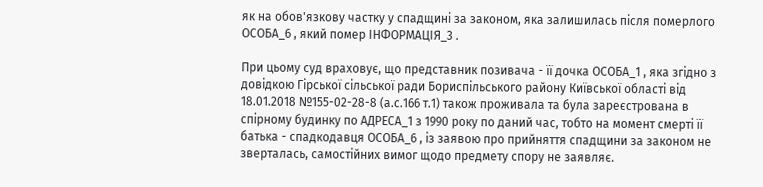як на обов'язкову частку у спадщині за законом, яка залишилась після померлого ОСОБА_6 , який помер ІНФОРМАЦІЯ_3 .

При цьому суд враховує, що представник позивача - її дочка ОСОБА_1 , яка згідно з довідкою Гірської сільської ради Бориспільського району Київської області від 18.01.2018 №155-02-28-8 (а.с.166 т.1) також проживала та була зареєстрована в спірному будинку по АДРЕСА_1 з 1990 року по даний час, тобто на момент смерті її батька - спадкодавця ОСОБА_6 , із заявою про прийняття спадщини за законом не зверталась, самостійних вимог щодо предмету спору не заявляє.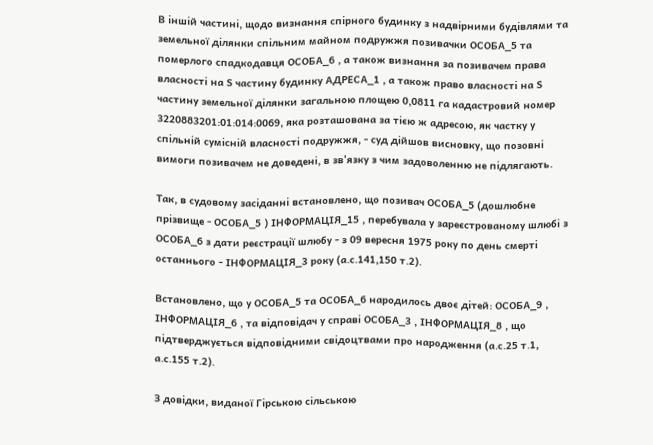В іншій частині, щодо визнання спірного будинку з надвірними будівлями та земельної ділянки спільним майном подружжя позивачки ОСОБА_5 та померлого спадкодавця ОСОБА_6 , а також визнання за позивачем права власності на Ѕ частину будинку АДРЕСА_1 , а також право власності на Ѕ частину земельної ділянки загальною площею 0,0811 га кадастровий номер 3220883201:01:014:0069, яка розташована за тією ж адресою, як частку у спільній сумісній власності подружжя, - суд дійшов висновку, що позовні вимоги позивачем не доведені, в зв'язку з чим задоволенню не підлягають.

Так, в судовому засіданні встановлено, що позивач ОСОБА_5 (дошлюбне прізвище - ОСОБА_5 ) ІНФОРМАЦІЯ_15 , перебувала у зареєстрованому шлюбі з ОСОБА_6 з дати реєстрації шлюбу - з 09 вересня 1975 року по день смерті останнього - ІНФОРМАЦІЯ_3 року (а.с.141,150 т.2).

Встановлено, що у ОСОБА_5 та ОСОБА_6 народилось двоє дітей: ОСОБА_9 , ІНФОРМАЦІЯ_6 , та відповідач у справі ОСОБА_3 , ІНФОРМАЦІЯ_8 , що підтверджується відповідними свідоцтвами про народження (а.с.25 т.1, а.с.155 т.2).

З довідки, виданої Гірською сільською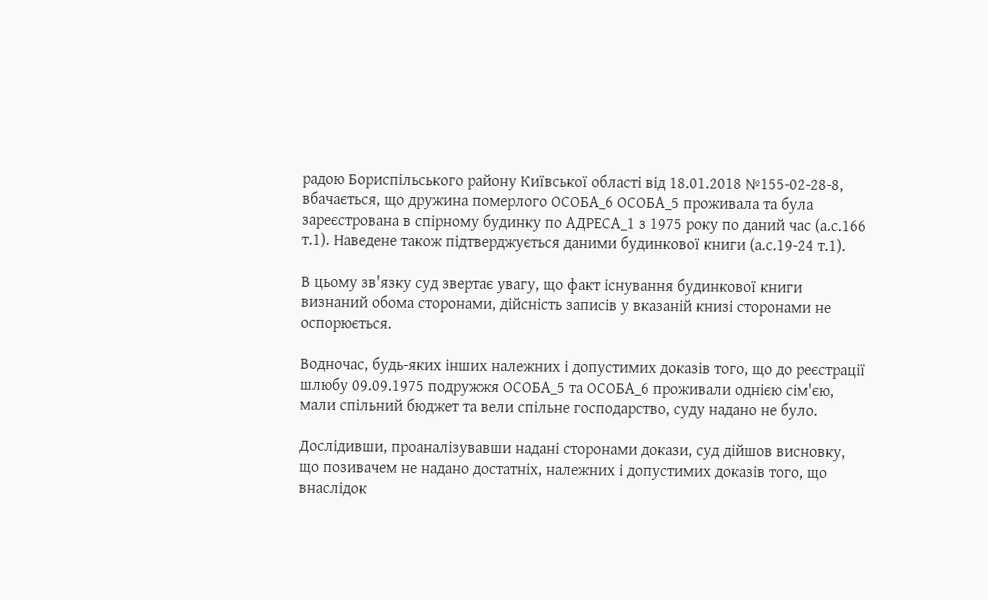радою Бориспільського району Київської області від 18.01.2018 №155-02-28-8, вбачається, що дружина померлого ОСОБА_6 ОСОБА_5 проживала та була зареєстрована в спірному будинку по АДРЕСА_1 з 1975 року по даний час (а.с.166 т.1). Наведене також підтверджується даними будинкової книги (а.с.19-24 т.1).

В цьому зв'язку суд звертає увагу, що факт існування будинкової книги визнаний обома сторонами, дійсність записів у вказаній книзі сторонами не оспорюється.

Водночас, будь-яких інших належних і допустимих доказів того, що до реєстрації шлюбу 09.09.1975 подружжя ОСОБА_5 та ОСОБА_6 проживали однією сім'єю, мали спільний бюджет та вели спільне господарство, суду надано не було.

Дослідивши, проаналізувавши надані сторонами докази, суд дійшов висновку, що позивачем не надано достатніх, належних і допустимих доказів того, що внаслідок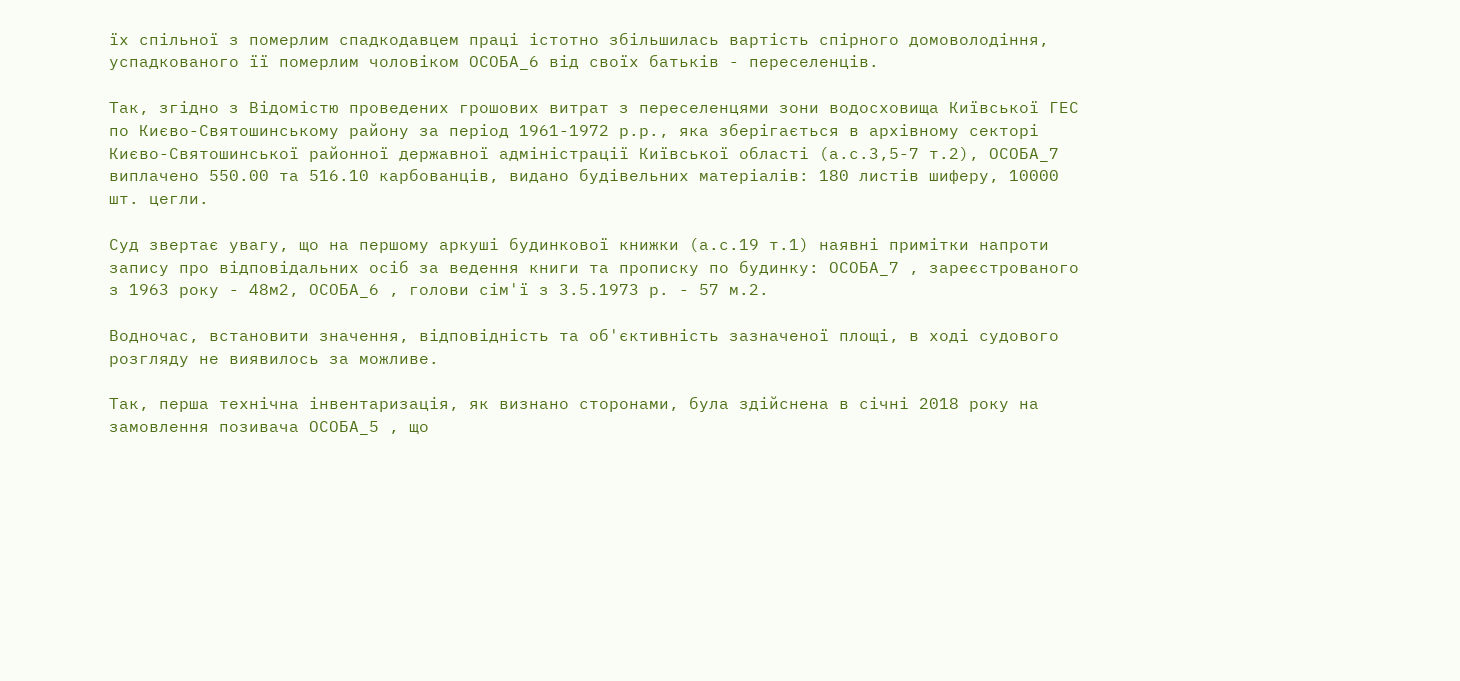їх спільної з померлим спадкодавцем праці істотно збільшилась вартість спірного домоволодіння, успадкованого її померлим чоловіком ОСОБА_6 від своїх батьків - переселенців.

Так, згідно з Відомістю проведених грошових витрат з переселенцями зони водосховища Київської ГЕС по Києво-Святошинському району за період 1961-1972 р.р., яка зберігається в архівному секторі Києво-Святошинської районної державної адміністрації Київської області (а.с.3,5-7 т.2), ОСОБА_7 виплачено 550.00 та 516.10 карбованців, видано будівельних матеріалів: 180 листів шиферу, 10000 шт. цегли.

Суд звертає увагу, що на першому аркуші будинкової книжки (а.с.19 т.1) наявні примітки напроти запису про відповідальних осіб за ведення книги та прописку по будинку: ОСОБА_7 , зареєстрованого з 1963 року - 48м2, ОСОБА_6 , голови сім'ї з 3.5.1973 р. - 57 м.2.

Водночас, встановити значення, відповідність та об'єктивність зазначеної площі, в ході судового розгляду не виявилось за можливе.

Так, перша технічна інвентаризація, як визнано сторонами, була здійснена в січні 2018 року на замовлення позивача ОСОБА_5 , що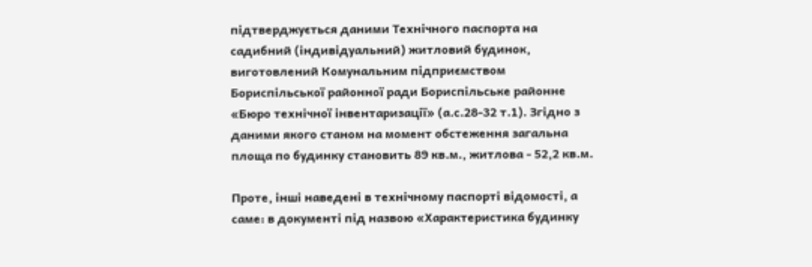підтверджується даними Технічного паспорта на садибний (індивідуальний) житловий будинок, виготовлений Комунальним підприємством Бориспільської районної ради Бориспільське районне «Бюро технічної інвентаризації» (а.с.28-32 т.1). Згідно з даними якого станом на момент обстеження загальна площа по будинку становить 89 кв.м., житлова - 52,2 кв.м.

Проте, інші наведені в технічному паспорті відомості, а саме: в документі під назвою «Характеристика будинку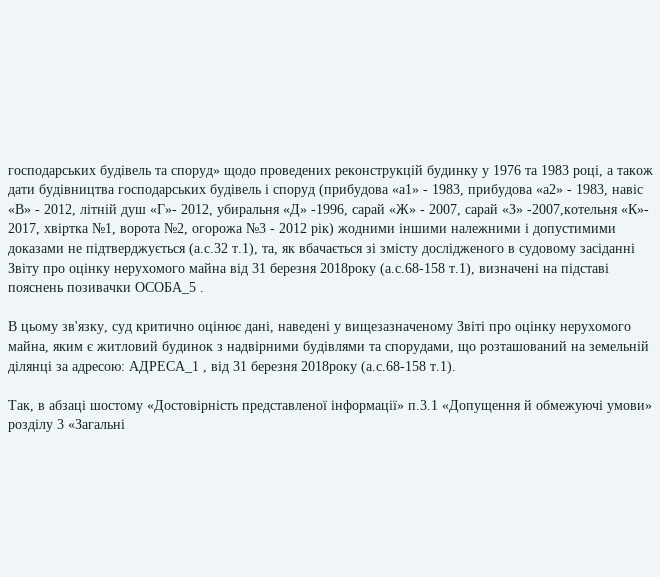господарських будівель та споруд» щодо проведених реконструкцій будинку у 1976 та 1983 році, а також дати будівництва господарських будівель і споруд (прибудова «а1» - 1983, прибудова «а2» - 1983, навіс «В» - 2012, літній душ «Г»- 2012, убиральня «Д» -1996, сарай «Ж» - 2007, сарай «З» -2007,котельня «К»- 2017, хвіртка №1, ворота №2, огорожа №3 - 2012 рік) жодними іншими належними і допустимими доказами не підтверджується (а.с.32 т.1), та, як вбачається зі змісту дослідженого в судовому засіданні Звіту про оцінку нерухомого майна від 31 березня 2018року (а.с.68-158 т.1), визначені на підставі пояснень позивачки ОСОБА_5 .

В цьому зв'язку, суд критично оцінює дані, наведені у вищезазначеному Звіті про оцінку нерухомого майна, яким є житловий будинок з надвірними будівлями та спорудами, що розташований на земельній ділянці за адресою: АДРЕСА_1 , від 31 березня 2018року (а.с.68-158 т.1).

Так, в абзаці шостому «Достовірність представленої інформації» п.3.1 «Допущення й обмежуючі умови» розділу 3 «Загальні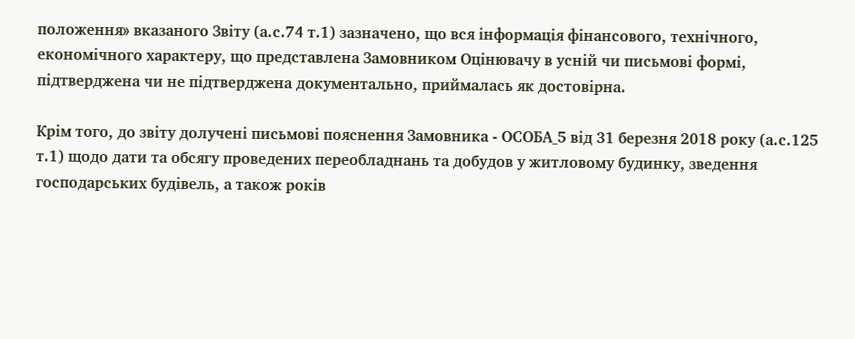положення» вказаного Звіту (а.с.74 т.1) зазначено, що вся інформація фінансового, технічного, економічного характеру, що представлена Замовником Оцінювачу в усній чи письмові формі, підтверджена чи не підтверджена документально, приймалась як достовірна.

Крім того, до звіту долучені письмові пояснення Замовника - ОСОБА_5 від 31 березня 2018 року (а.с.125 т.1) щодо дати та обсягу проведених переобладнань та добудов у житловому будинку, зведення господарських будівель, а також років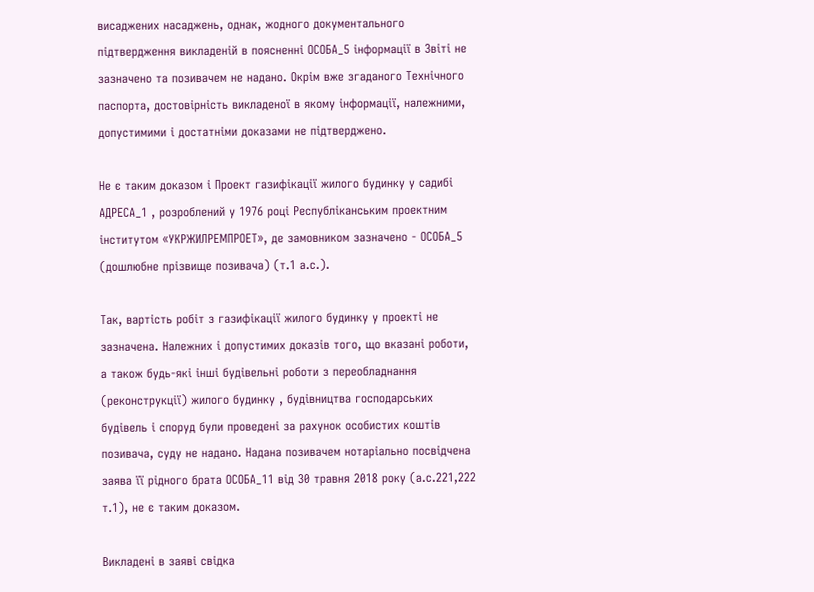висаджених насаджень, однак, жодного документального підтвердження викладеній в поясненні ОСОБА_5 інформації в Звіті не зазначено та позивачем не надано. Окрім вже згаданого Технічного паспорта, достовірність викладеної в якому інформації, належними, допустимими і достатніми доказами не підтверджено.

Не є таким доказом і Проект газифікації жилого будинку у садибі АДРЕСА_1 , розроблений у 1976 році Республіканським проектним інститутом «УКРЖИЛРЕМПРОЕТ», де замовником зазначено - ОСОБА_5 (дошлюбне прізвище позивача) (т.1 а.с.).

Так, вартість робіт з газифікації жилого будинку у проекті не зазначена. Належних і допустимих доказів того, що вказані роботи, а також будь-які інші будівельні роботи з переобладнання (реконструкції) жилого будинку , будівництва господарських будівель і споруд були проведені за рахунок особистих коштів позивача, суду не надано. Надана позивачем нотаріально посвідчена заява її рідного брата ОСОБА_11 від 30 травня 2018 року (а.с.221,222 т.1), не є таким доказом.

Викладені в заяві свідка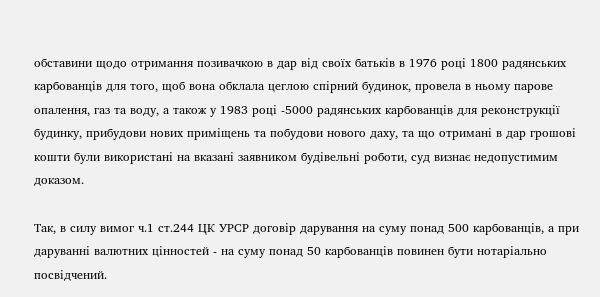обставини щодо отримання позивачкою в дар від своїх батьків в 1976 році 1800 радянських карбованців для того, щоб вона обклала цеглою спірний будинок, провела в ньому парове опалення, газ та воду, а також у 1983 році -5000 радянських карбованців для реконструкції будинку, прибудови нових приміщень та побудови нового даху, та що отримані в дар грошові кошти були використані на вказані заявником будівельні роботи, суд визнає недопустимим доказом.

Так, в силу вимог ч.1 ст.244 ЦК УРСР договір дарування на суму понад 500 карбованців, а при даруванні валютних цінностей - на суму понад 50 карбованців повинен бути нотаріально посвідчений.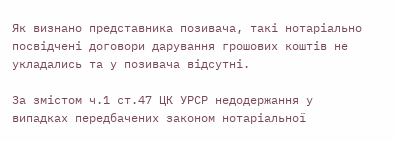Як визнано представника позивача, такі нотаріально посвідчені договори дарування грошових коштів не укладались та у позивача відсутні.

За змістом ч.1 ст.47 ЦК УРСР недодержання у випадках передбачених законом нотаріальної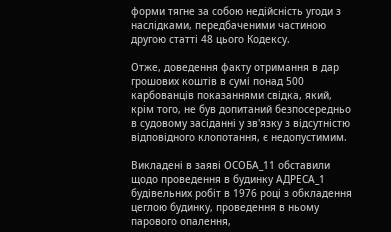форми тягне за собою недійсність угоди з наслідками, передбаченими частиною другою статті 48 цього Кодексу.

Отже, доведення факту отримання в дар грошових коштів в сумі понад 500 карбованців показаннями свідка, який, крім того, не був допитаний безпосередньо в судовому засіданні у зв'язку з відсутністю відповідного клопотання, є недопустимим.

Викладені в заяві ОСОБА_11 обставили щодо проведення в будинку АДРЕСА_1 будівельних робіт в 1976 році з обкладення цеглою будинку, проведення в ньому парового опалення,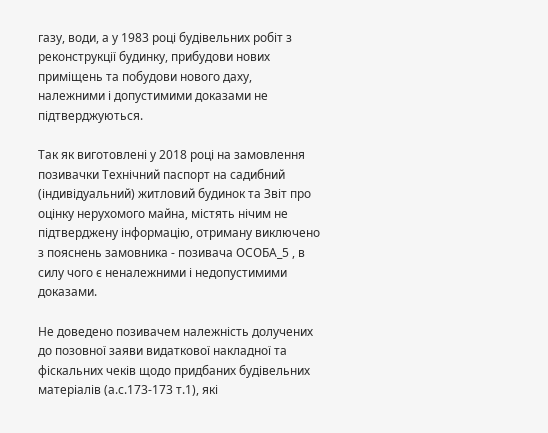газу, води, а у 1983 році будівельних робіт з реконструкції будинку, прибудови нових приміщень та побудови нового даху, належними і допустимими доказами не підтверджуються.

Так як виготовлені у 2018 році на замовлення позивачки Технічний паспорт на садибний (індивідуальний) житловий будинок та Звіт про оцінку нерухомого майна, містять нічим не підтверджену інформацію, отриману виключено з пояснень замовника - позивача ОСОБА_5 , в силу чого є неналежними і недопустимими доказами.

Не доведено позивачем належність долучених до позовної заяви видаткової накладної та фіскальних чеків щодо придбаних будівельних матеріалів (а.с.173-173 т.1), які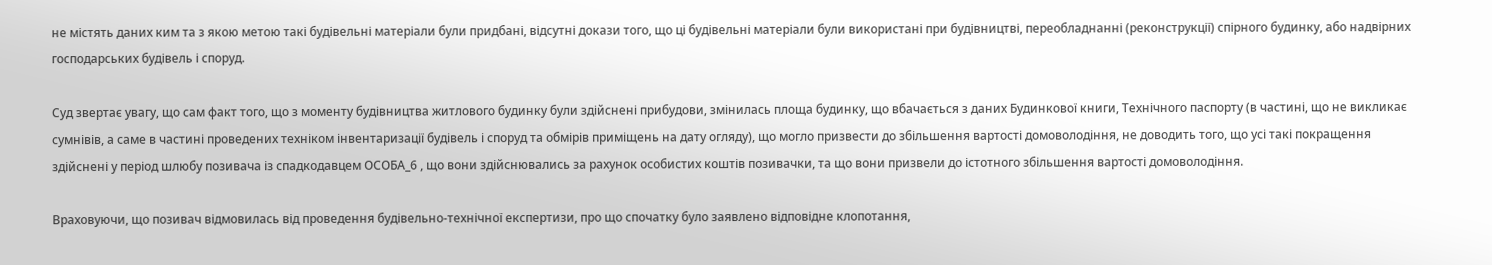не містять даних ким та з якою метою такі будівельні матеріали були придбані, відсутні докази того, що ці будівельні матеріали були використані при будівництві, переобладнанні (реконструкції) спірного будинку, або надвірних господарських будівель і споруд.

Суд звертає увагу, що сам факт того, що з моменту будівництва житлового будинку були здійснені прибудови, змінилась площа будинку, що вбачається з даних Будинкової книги, Технічного паспорту (в частині, що не викликає сумнівів, а саме в частині проведених техніком інвентаризації будівель і споруд та обмірів приміщень на дату огляду), що могло призвести до збільшення вартості домоволодіння, не доводить того, що усі такі покращення здійснені у період шлюбу позивача із спадкодавцем ОСОБА_6 , що вони здійснювались за рахунок особистих коштів позивачки, та що вони призвели до істотного збільшення вартості домоволодіння.

Враховуючи, що позивач відмовилась від проведення будівельно-технічної експертизи, про що спочатку було заявлено відповідне клопотання,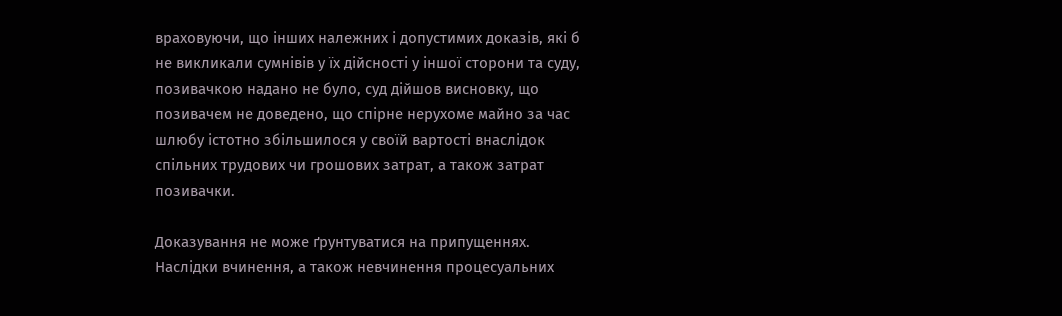враховуючи, що інших належних і допустимих доказів, які б не викликали сумнівів у їх дійсності у іншої сторони та суду, позивачкою надано не було, суд дійшов висновку, що позивачем не доведено, що спірне нерухоме майно за час шлюбу істотно збільшилося у своїй вартості внаслідок спільних трудових чи грошових затрат, а також затрат позивачки.

Доказування не може ґрунтуватися на припущеннях. Наслідки вчинення, а також невчинення процесуальних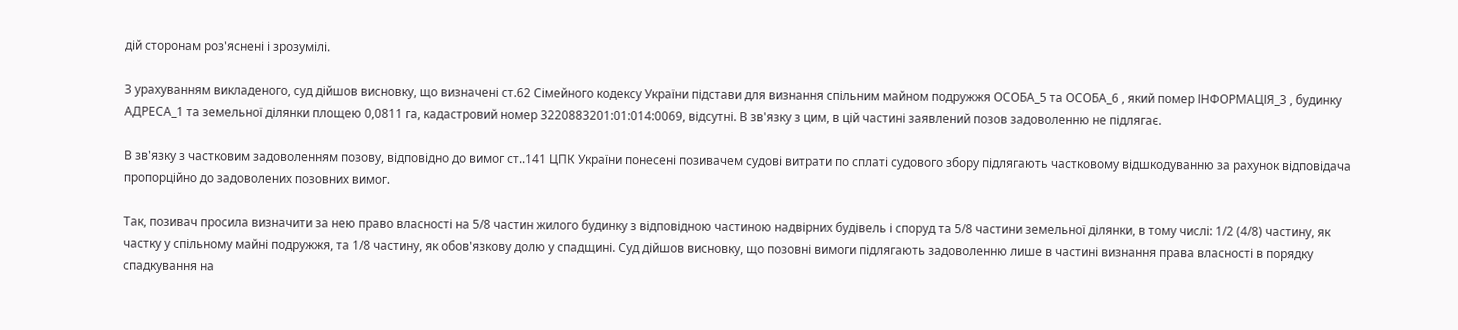дій сторонам роз'яснені і зрозумілі.

З урахуванням викладеного, суд дійшов висновку, що визначені ст.62 Сімейного кодексу України підстави для визнання спільним майном подружжя ОСОБА_5 та ОСОБА_6 , який помер ІНФОРМАЦІЯ_3 , будинку АДРЕСА_1 та земельної ділянки площею 0,0811 га, кадастровий номер 3220883201:01:014:0069, відсутні. В зв'язку з цим, в цій частині заявлений позов задоволенню не підлягає.

В зв'язку з частковим задоволенням позову, відповідно до вимог ст..141 ЦПК України понесені позивачем судові витрати по сплаті судового збору підлягають частковому відшкодуванню за рахунок відповідача пропорційно до задоволених позовних вимог.

Так, позивач просила визначити за нею право власності на 5/8 частин жилого будинку з відповідною частиною надвірних будівель і споруд та 5/8 частини земельної ділянки, в тому числі: 1/2 (4/8) частину, як частку у спільному майні подружжя, та 1/8 частину, як обов'язкову долю у спадщині. Суд дійшов висновку, що позовні вимоги підлягають задоволенню лише в частині визнання права власності в порядку спадкування на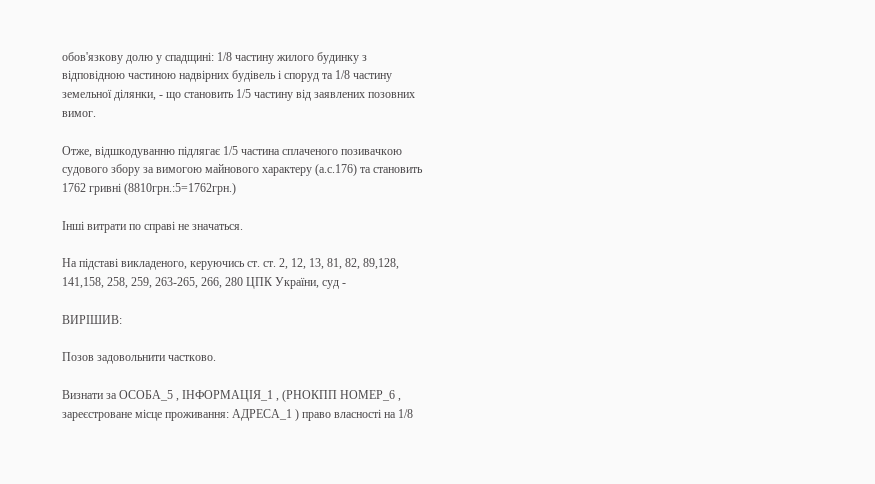обов'язкову долю у спадщині: 1/8 частину жилого будинку з відповідною частиною надвірних будівель і споруд та 1/8 частину земельної ділянки, - що становить 1/5 частину від заявлених позовних вимог.

Отже, відшкодуванню підлягає 1/5 частина сплаченого позивачкою судового збору за вимогою майнового характеру (а.с.176) та становить 1762 гривні (8810грн.:5=1762грн.)

Інші витрати по справі не значаться.

На підставі викладеного, керуючись ст. ст. 2, 12, 13, 81, 82, 89,128, 141,158, 258, 259, 263-265, 266, 280 ЦПК України, суд -

ВИРІШИВ:

Позов задовольнити частково.

Визнати за ОСОБА_5 , ІНФОРМАЦІЯ_1 , (РНОКПП НОМЕР_6 , зареєстроване місце проживання: АДРЕСА_1 ) право власності на 1/8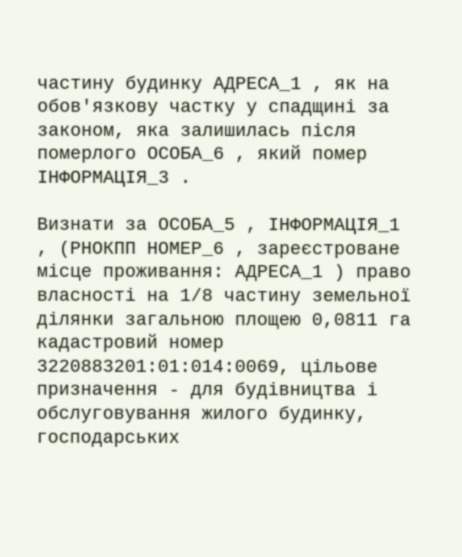частину будинку АДРЕСА_1 , як на обов'язкову частку у спадщині за законом, яка залишилась після померлого ОСОБА_6 , який помер ІНФОРМАЦІЯ_3 .

Визнати за ОСОБА_5 , ІНФОРМАЦІЯ_1 , (РНОКПП НОМЕР_6 , зареєстроване місце проживання: АДРЕСА_1 ) право власності на 1/8 частину земельної ділянки загальною площею 0,0811 га кадастровий номер 3220883201:01:014:0069, цільове призначення - для будівництва і обслуговування жилого будинку, господарських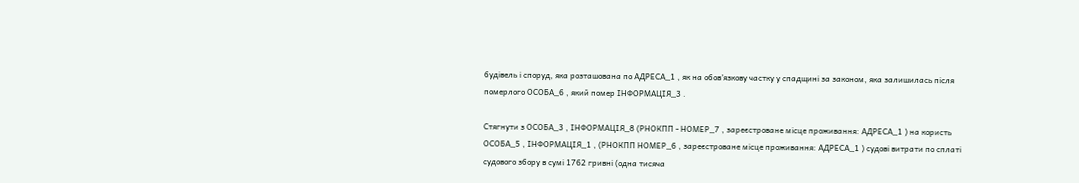будівель і споруд, яка розташована по АДРЕСА_1 , як на обов'язкову частку у спадщині за законом, яка залишилась після померлого ОСОБА_6 , який помер ІНФОРМАЦІЯ_3 .

Стягнути з ОСОБА_3 , ІНФОРМАЦІЯ_8 (РНОКПП - НОМЕР_7 , зареєстроване місце проживання: АДРЕСА_1 ) на користь ОСОБА_5 , ІНФОРМАЦІЯ_1 , (РНОКПП НОМЕР_6 , зареєстроване місце проживання: АДРЕСА_1 ) судові витрати по сплаті судового збору в сумі 1762 гривні (одна тисяча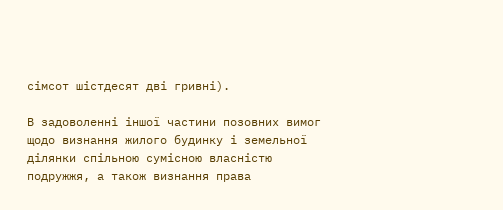сімсот шістдесят дві гривні).

В задоволенні іншої частини позовних вимог щодо визнання жилого будинку і земельної ділянки спільною сумісною власністю подружжя, а також визнання права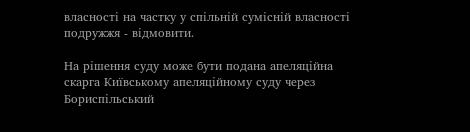власності на частку у спільній сумісній власності подружжя - відмовити.

На рішення суду може бути подана апеляційна скарга Київському апеляційному суду через Бориспільський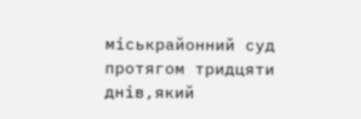міськрайонний суд протягом тридцяти днів,який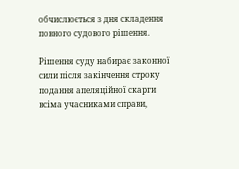обчислюється з дня складення повного судового рішення.

Рішення суду набирає законної сили після закінчення строку подання апеляційної скарги всіма учасниками справи,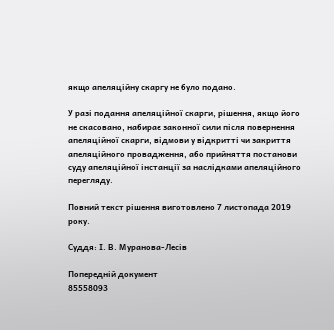якщо апеляційну скаргу не було подано.

У разі подання апеляційної скарги, рішення, якщо його не скасовано, набирає законної сили після повернення апеляційної скарги, відмови у відкритті чи закриття апеляційного провадження, або прийняття постанови суду апеляційної інстанції за наслідками апеляційного перегляду.

Повний текст рішення виготовлено 7 листопада 2019 року.

Суддя: І. В. Муранова-Лесів

Попередній документ
85558093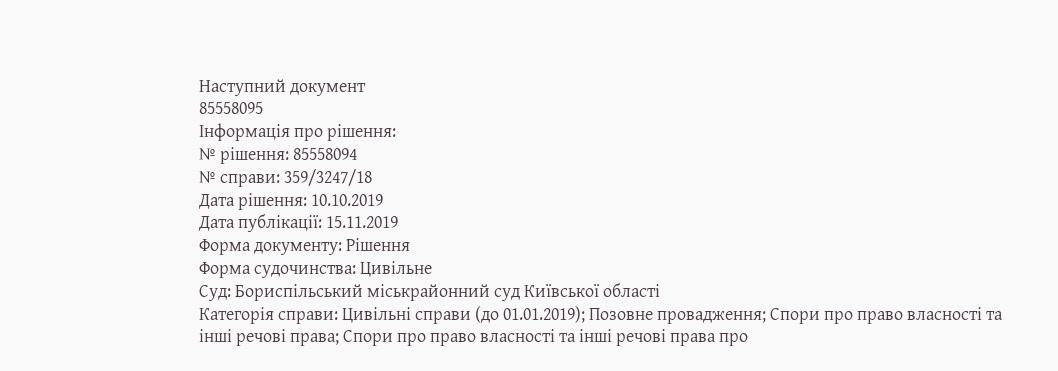Наступний документ
85558095
Інформація про рішення:
№ рішення: 85558094
№ справи: 359/3247/18
Дата рішення: 10.10.2019
Дата публікації: 15.11.2019
Форма документу: Рішення
Форма судочинства: Цивільне
Суд: Бориспільський міськрайонний суд Київської області
Категорія справи: Цивільні справи (до 01.01.2019); Позовне провадження; Спори про право власності та інші речові права; Спори про право власності та інші речові права про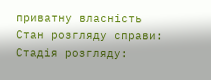приватну власність
Стан розгляду справи:
Стадія розгляду: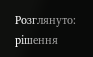Розглянуто: рішення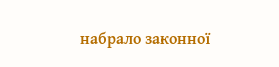набрало законної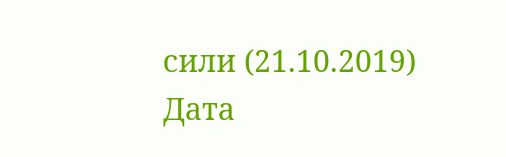сили (21.10.2019)
Дата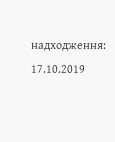надходження: 17.10.2019